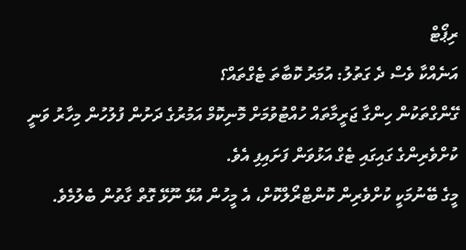ރިޕޯޓް
އަނެއްކާ ވެސް ދެ ގަތުލު: އުމަރު ކޮބާތަ ޓެގްތައް؟
ގޭންގްތަކުން ހިންގާ ޖަރީމާތައް ހުއްޓުވުމަށް މޮނިކޮމް އަމުރުގެ ދަށުން ފުލުހުން މިހާރު ވަނީ ކުށްވެރިންގެ ގައިގައި ޓެގް އަޅުވަން ފަށައިފި އެވެ.
މީގެ ބޭނުމަކީ ކުށްވެރިން ކޮންޓްރޯލްކޮށް، އެ މީހުން އުޅޭ ނޫޅޭ ގޮތް ގާތުން ބެލުމެވެ.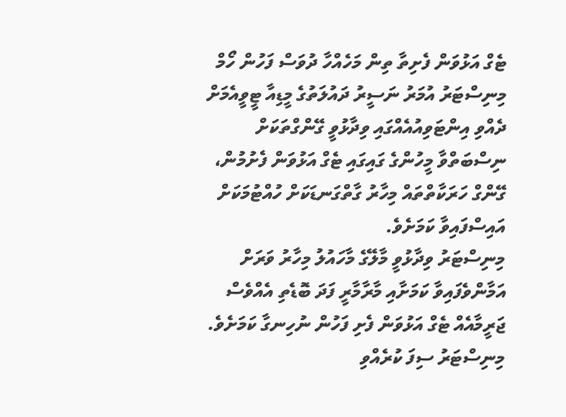ޓެގް އަޅުވަން ފެށިތާ ތިން މަހެއްހާ ދުވަސް ފަހުން ހޯމް މިނިސްޓަރު އުމަރު ނަސީރު ދައުލަތުގެ މީޑިއާ ޓީވީއެމަށް ދެއްވި އިންޓަވިއުއެއްގައި ވިދާޅުވީ ގޭންގްތަކަށް ނިސްބަތްވާ މީހުންގެ ގައިގައި ޓެގް އަޅުވަން ފެށުމުން، ގޭންގް ހަރަކާތްތައް މިހާރު ގާތްގަނޑަކަށް ހުއްޓުމަކަށް އައިސްފައިވާ ކަމަށެވެ.
މިނިސްޓަރު ވިދާޅުވީ މާލޭގެ މާހައުލު މިހާރު ވަރަށް އަމާންވެފައިވާ ކަމަށާއި މާރާމާރީ ފަދަ ބޮޑެތި އެއްވެސް ޖަރީމާއެއް ޓެގް އަޅުވަން ފެށި ފަހުން ނުހިނގާ ކަމަށެވެ.
މިނިސްޓަރު ސިފަ ކުރެއްވި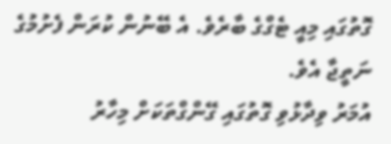ގޮތުގައި މިއީ ޓެގްގެ ބާރެވެ. އެ ބޭނުން ކުރަން ފެށުމުގެ ނަތީޖާ އެވެ.
އުމަރު ވިދާޅުވި ގޮތުގައި ގޭންގްތަކަށް މިހާރު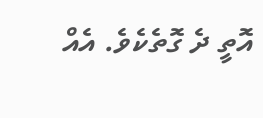އޮތީ ދެ ގޮތެކެވެ. އެއް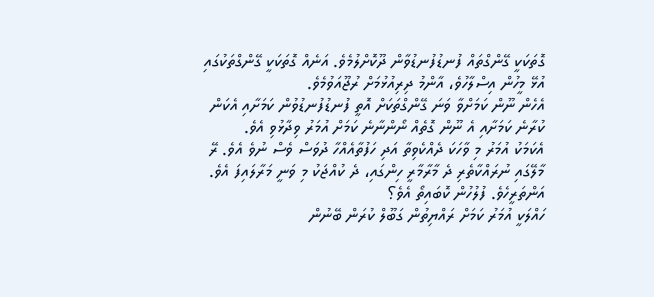ގޮތަކަކީ ގޭންގްތައް ފުނޑުފުނޑުވާން ދޫކޮށްލުމެވެ. އަނެއް ގޮތަކަކީ ގޭންގްތަކުގައި އުޅޭ މީހުން އިސްލާހުވެ، އާންމު ދިރިއުޅުމަށް ރުޖޫއަވުމެވެ.
އެހެން ނޫން ކަމަށްވާ ވަނަ ގޭންގްތަކަށް އޮތީ ފުނޑުފުނޑުވުން ކަމަށާއި އެކަން ކުރާނެ ކަމަށާއި އެ ނޫން ގޮތެއް ނޯންނާނެ ކަމަށް އުމަރު ވިދާޅުވި އެވެ.
އެކަމަކު އުމަރު މި ވާހަކަ ދެއްކެވިތާ އަދި ހަފުތާއެއްހާ ދުވަސް ވެސް ނުވެ އެވެ. ރޭ މާލޭގައި ނުރައްކާތެރި ދެ މާރާމާރީ ހިންގައި، ދެ ކުއްޖަކު މި ވަނީ މަރާލައިފަ އެވެ. އަންތަރީހެވެ. ފުލުހުން ކޮބައިތޯ އެވެ؟
ހައްލަކީ އުމަރު ކަމަށް ރައްޔިތުން ގަބޫލް ކުރަން ބޭނުން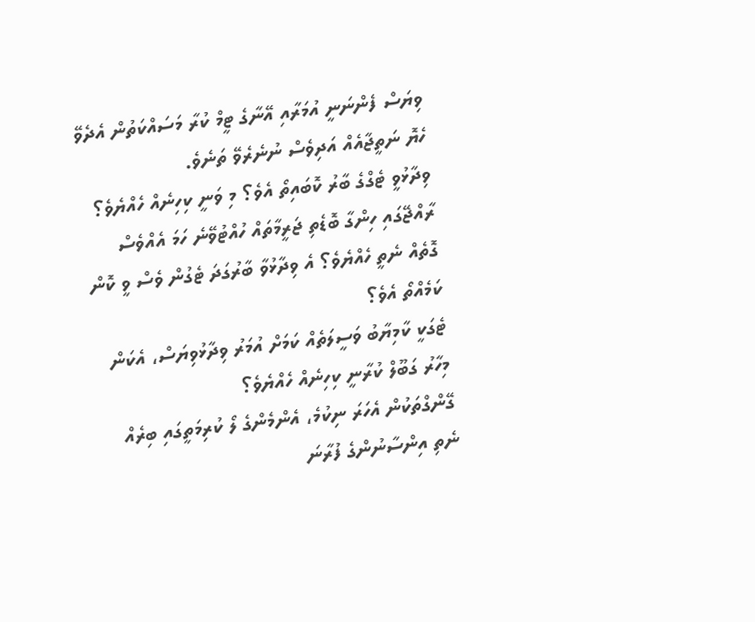ވިޔަސް ފެންނަނީ އުމަރާއި އޭނާގެ ޓީމް ކުރާ މަސައްކަތުން އެދެވޭ ހެޔޮ ނަތީޖާއެއް އަދިވެސް ނުނެރެވޭ ތަނެވެ.
ވިދާޅުވީ ޓެގްގެ ބާރު ކޮބައިތޯ އެވެ؟ މި ވަނީ ކިހިނެއް ހެއްޔެވެ؟ ރާއްޖޭގައި ހިންގާ ބޮޑެތި ޖަރީމާތައް ހުއްޓުވޭނެ ހަމަ އެއްވެސް ގޮތެއް ނެތީ ހެއްޔެވެ؟ އެ ވިދާޅުވާ ބާރުގަދަ ޓެގުން ވެސް ވީ ކޮން ކަމެއްތޯ އެވެ؟
ޓެގަކީ ކާމިޔާބު ވަސީލަތެއް ކަމަށް އުމަރު ވިދާޅުވިޔަސް، އެކަން މިހާރު ގަބޫލް ކުރާނީ ކިހިނެއް ހެއްޔެވެ؟
ގޭންގްތަކުން އެހަރަ ނިކުމެ، އެންމެންގެ ލޯ ކުރިމަތީގައި ބިރެއް ނެތި އިންސާނުންގެ ފުރާނަ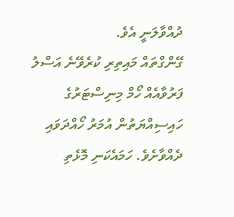ދުއްވާލަނީ އެވެ.
ގޭންގްތައް މައިތިރި ކުރެވޭނެ އަސްލު ފަރުވާއެއް ހޯމް މިނިސްޓަރުގެ ހައިސިއްޔަތުން އުމަރު ހޯއްދަވައި ދެއްވާށެވެ. ހަމައެކަނި މޮޅެތި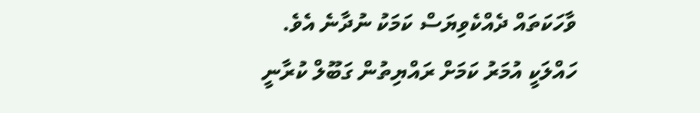ވާހަކަތައް ދެއްކެވިޔަސް ކަމަކު ނުދާނެ އެވެ.
ހައްލަކީ އުމަރު ކަމަށް ރައްޔިތުން ގަބޫލް ކުރާނީ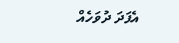އެފަދަ ދުވަހެއް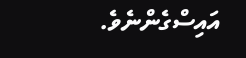އައިސްގެންނެވެ.